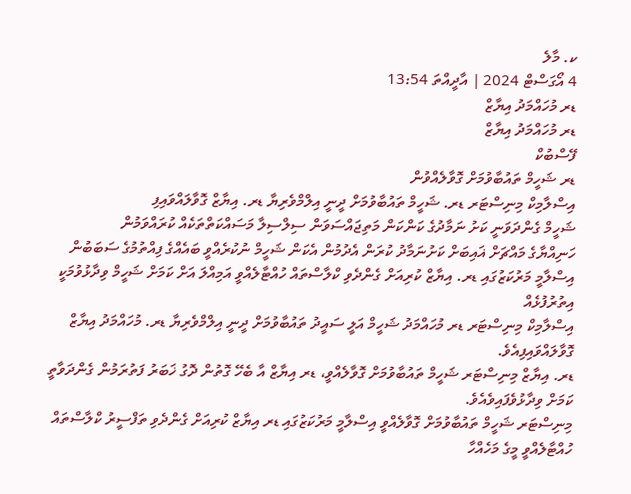ކ. މާލެ
4 އޯގަސްޓް 2024 | އާދީއްތަ 13:54
ޑރ މުހައްމަދު އިޔާޒް
ޑރ މުހައްމަދު އިޔާޒް
ފޭސްބުކް
ޑރ ޝަހީމް ތައުބާވުމަށް ގޮވާލެއްވުން
އިސްލާމިކް މިނިސްޓަރ ޑރ. ޝަހީމް ތައުބާވުމަށް ދީނީ އިލްމްވެރިޔާ ޑރ. އިޔާޒް ގޮވާލައްވައިފި
ޝަހީމް ގެންދަވަނީ ކަށު ނަމާދުގެ ކަންކަން މަތިޖައްސަވަން ސިލްސިލާ މަސައްކަތްތަކެއް ކުރައްވަމުން
ހަނިއްޔާގެ މައްޗަށް ޣައިބަށް ކަށުނަމާދު ކުރަން އެދުމުން އެކަން ޝަހީމް ނުކުރެއްވީ ބައެއްގެ ފިއްތުމުގެ ސަބަބުން
އިސްލާމީ މަރުކަޒުގައި ޑރ. އިޔާޒް ކުރިއަށް ގެންދެވި ކްލާސްތައް ހުއްޓާލެއްވީ އަމިއްލަ އަށް ކަމަށް ޝަހީމް ވިދާޅުވުމަކީ އިތުރުފުޅެއް
އިސްލާމިކް މިނިސްޓަރ ޑރ މުހައްމަދު ޝަހީމް އަލީ ސައީދު ތައުބާވުމަށް ދީނީ އިލްމްވެރިޔާ ޑރ. މުހައްމަދު އިޔާޒް ގޮވާލައްވައިފިއެވެ.
ޑރ. އިޔާޒް މިނިސްޓަރ ޝަހީމް ތައުބާވުމަށް ގޮވާލެއްވީ، ޑރ އިޔާޒް އާ ބެހޭ ގޮތުން ދޮގު ޚަބަރު ފަތުރަމުން ގެންދަވާތީ ކަމަށް ވިދާޅުވެފައިވެއެވެ.
މިނިސްޓަރ ޝަހީމް ތައުބާވުމަށް ގޮވާލެއްވީ އިސްލާމީ މަރުކަޒުގައި ޑރ އިޔާޒް ކުރިއަށް ގެންދެވި ތަފްސީރު ކްލާސްތައް ހުއްޓާލެއްވީ މީގެ މަހެއްހާ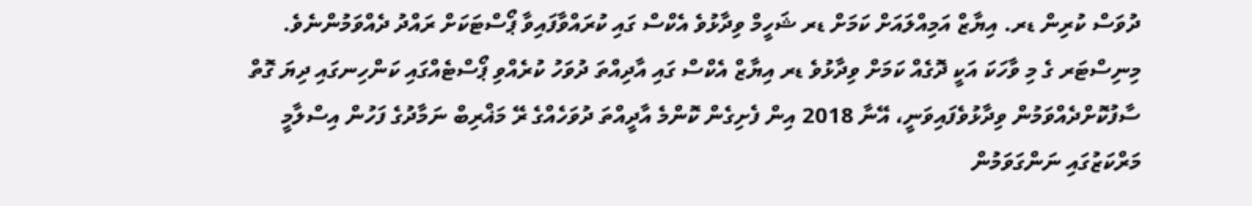ދުވަސް ކުރިން ޑރ. އިޔާޒް އަމިއްލައަށް ކަމަށް ޑރ ޝަހީމް ވިދާޅުވެ އެކްސް ގައި ކުރައްވާފައިވާ ޕޯސްޓަކަށް ރައްދު ދެއްވަމުންނެވެ.
މިނިސްޓަރ ގެ މި ވާހަކަ އަކީ ދޮގެއް ކަމަށް ވިދާޅުވެ ޑރ އިޔާޒް އެކްސް ގައި އާދިއްތަ ދުވަހު ކުރެއްވި ޕޯސްޓެއްގައި ކަންހިނގައި ދިޔަ ގޮތް ސާފުކޮށްދެއްވަމުން ވިދާޅުވެފައިވަނީ، އޭނާ 2018 އިން ފެށިގެން ކޮންމެ އާދީއްތަ ދުވަހެއްގެ ރޭ މަޣްރިބް ނަމާދުގެ ފަހުން އިސްލާމީ މަރްކަޒުގައި ނަންގަވަމުން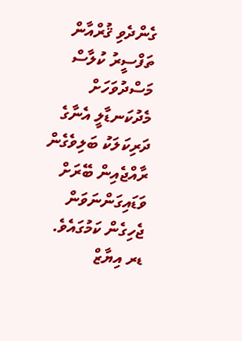ގެންދެވި ޤުރްއާން ތަފްސީރު ކުލާސް މަސްދުވަހަށް މެދުކަނޑާލީ އެނާގެ ދަރިކަލަކު ބަލިވެގެން ރާއްޖެއިން ބޭރަށް ވަޑައިގަންނަވަން ޖެހިގެން ކަމުގައެވެ.
ޑރ އިޔާޒް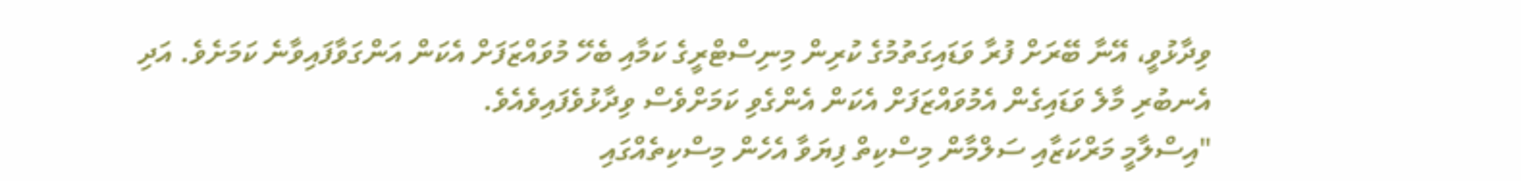ވިދާޅުވީ، އޭނާ ބޭރަށް ފުރާ ވަޑައިގަތުމުގެ ކުރިން މިނިސްޓްރީގެ ކަމާއި ބެހޭ މުވައްޒަފަށް އެކަން އަންގަވާފައިވާނެ ކަމަށެވެ. އަދި އެނބުރި މާލެ ވަޑައިގެން އެމުވައްޒަފަށް އެކަން އެންގެވި ކަމަށްވެސް ވިދާޅުވެފައިވެއެވެ.
"އިސްލާމީ މަރްކަޒާއި ސަލްމާން މިސްކިތް ފިޔަވާ އެހެން މިސްކިތެއްގައި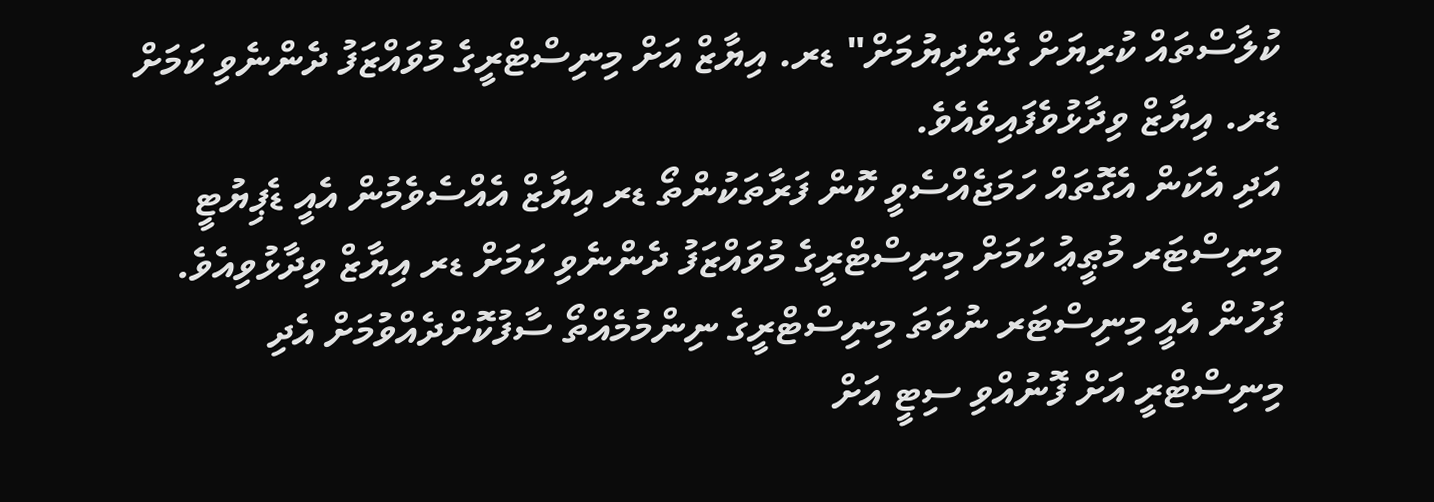ކުލާސްތައް ކުރިޔަށް ގެންދިޔުމަށް" ޑރ. އިޔާޒް އަށް މިނިސްޓްރީގެ މުވައްޒަފު ދެންނެވި ކަމަށް ޑރ. އިޔާޒް ވިދާޅުވެފައިވެއެވެ.
އަދި އެކަން އެގޮތައް ހަމަޖެއްސެވީ ކޮން ފަރާތަކުންތޯ ޑރ އިޔާޒް އެއްސެވެމުން އެއީ ޑެޕިޔުޓީ މިނިސްޓަރ މުޠީޢު ކަމަށް މިނިސްޓްރީގެ މުވައްޒަފު ދެންނެވި ކަމަށް ޑރ އިޔާޒް ވިދާޅުވިއެވެ.
ފަހުން އެއީ މިނިސްޓަރ ނުވަތަ މިނިސްޓްރީގެ ނިންމުމެއްތޯ ސާފުކޮށްދެއްވުމަށް އެދި މިނިސްޓްރީ އަށް ފޮނުއްވި ސިޓީ އަށް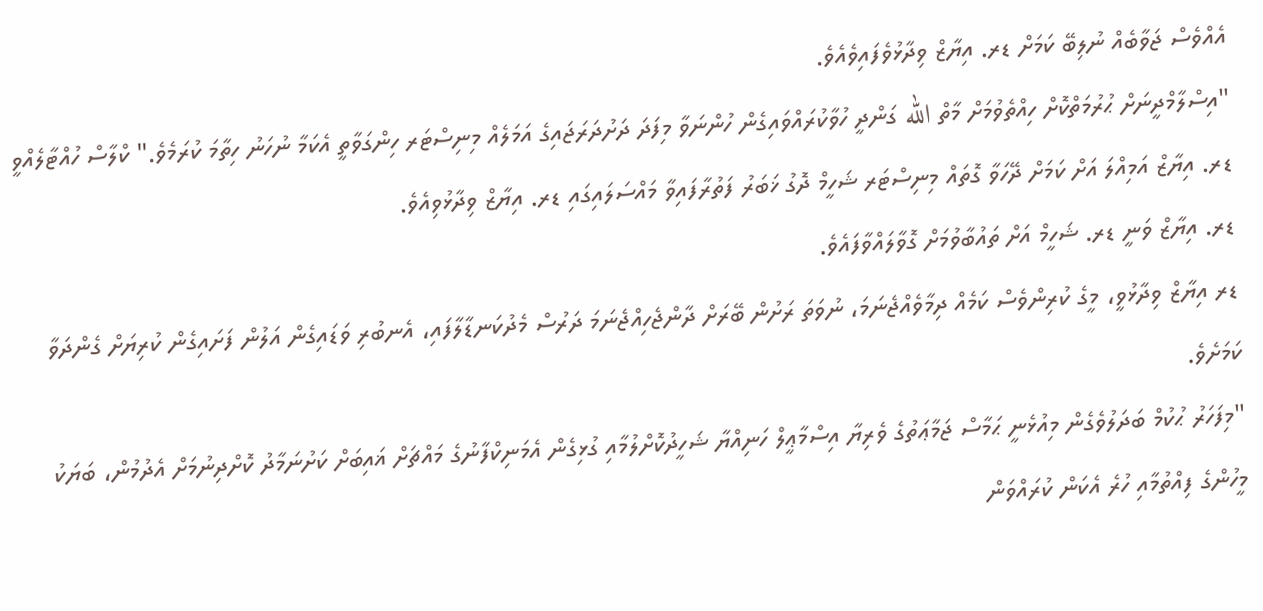އެއްވެސް ޖަވާބެއް ނުލިބޭ ކަމަށް ޑރ. އިޔާޒް ވިދާޅުވެފައިވެއެވެ.
"އިސްލާމްދީނަށް ޙުރުމަތްކޮށް ހިއްތެވުމަށް މާތް الله ގަންދީ ހުވާކުރައްވައިގެން ހުންނަވާ މިފަދަ ދަށުދަރަޖައިގެ އަމަލެއް މިނިސްޓަރ ހިންގަވާތީ އެކަމާ ނުހަނު ހިތާމަ ކުރަމެވެ." ކްލާސް ހުއްޓާލެއްވީ ޑރ. އިޔާޒް އަމިއްލަ އަށް ކަމަށް ދޭހަވާ ގޮތައް މިނިސްޓަރ ޝަހީމް ދޮގު ޚަބަރު ފަތުރާފައިވާ މައްސަލައިގައި ޑރ. އިޔާޒް ވިދާޅުވިއެވެ.
ޑރ. އިޔާޒް ވަނީ ޑރ. ޝަހީމް އަށް ތައުބާވުމަށް ގޮވާލައްވާފައެވެ.
ޑރ އިޔާޒް ވިދާޅުވީ، މީގެ ކުރިންވެސް ކަމެއް ދިމާވެއްޖެނަމަ، ނުވަތަ ރަށުން ބޭރަށް ދާންޖެހިއްޖެނަމަ ދަރުސް މެދުކަނޑާލާފައި، އެނބުރި ވަޑައިގެން އަލުން ފަށައިގެން ކުރިޔަށް ގެންދަވާ ކަމަށެވެ.
"މިފަހަރު ޙުކުމް ބަދަލުވެގެން މިއުޅެނީ ޙަމާސް ޖަމާޢަތުގެ ވެރިޔާ އިސްމާޢީލް ހަނިއްޔާ ޝަހީދުކޮށްލުމާއި ގުޅިގެން އެމަނިކްފާނުގެ މައްޗަށް ޣައިބަށް ކަށުނަމާދު ކޮށްދިނުމަށް އެދުމުން، ބަޔަކު މީހުންގެ ފިއްތުމާއި ހުރެ އެކަން ކުރައްވަން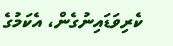ކެރިވަޑައިނުގެން، އެކަމުގެ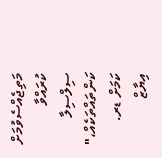މަތިޖެއްސެވުމަށް ކުރައްވާ ސިލްސިލާ ކަންތައްތަކެއް،" ކަމަށް ޑރ. އިޔާޒް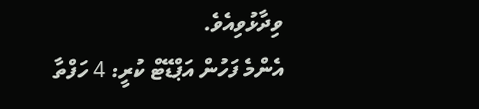ވިދާޅުވިއެވެ.
އެންމެ ފަހުން އަޕްޑޭޓް ކުރީ: 4 ހަފްތާ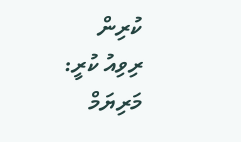ކުރިން
ރިވިއު ކުރީ: މަރިޔަމް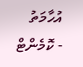އުހާމަތު
- ކޮމެންޓް